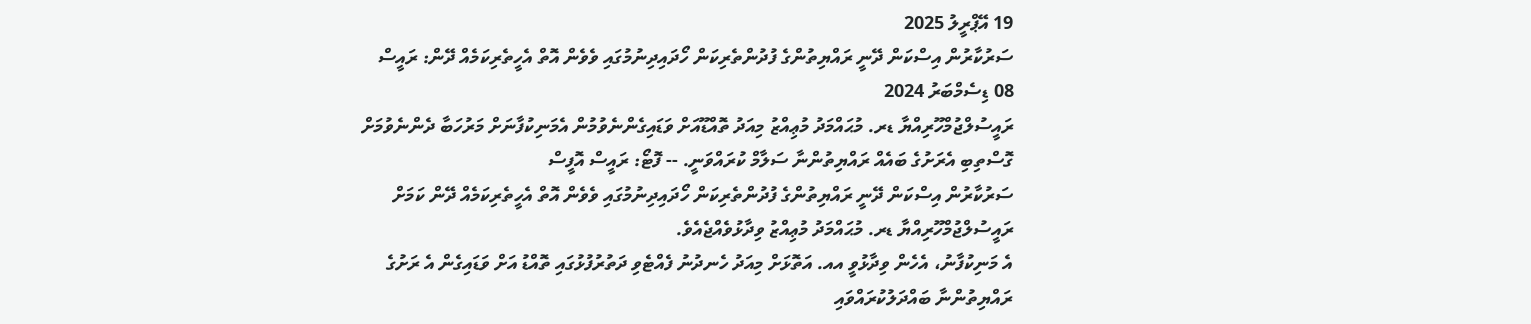19 އޭޕްރީލު 2025
ސަރުކާރުން އިސްކަން ދޭނީ ރައްޔިތުންގެ ފުދުންތެރިކަން ހޯދައިދިނުމުގައި ވެވެން އޮތް އެހީތެރިކަމެއް ދޭން: ރައީސް
08 ޑިސެމްބަރު 2024
ރައީސުލްޖުމްހޫރިއްޔާ ޑރ. މުޙައްމަދު މުޢިއްޒު މިއަދު ތޮއްޑޫއަށް ވަޑައިގެންނެވުމުން އެމަނިކުފާނަށް މަރުހަބާ ދެންނެވުމަށް ގޮސްތިބި އެރަށުގެ ބައެއް ރައްޔިތުންނާ ސަލާމް ކުރައްވަނީ. -- ފޮޓޯ: ރައީސް އޮފީސް
ސަރުކާރުން އިސްކަން ދޭނީ ރައްޔިތުންގެ ފުދުންތެރިކަން ހޯދައިދިނުމުގައި ވެވެން އޮތް އެހީތެރިކަމެއް ދޭން ކަމަށް ރައީސުލްޖުމްހޫރިއްޔާ ޑރ. މުޙައްމަދު މުޢިއްޒު ވިދާޅުވެއްޖެއެވެ.
އެ މަނިކުފާނު، އެހެން ވިދާޅުވީ އއ. އަތޮޅަށް މިއަދު ހެނދުނު ފެއްޓެވި ދަތުރުފުޅުގައި ތޮއްޑު އަށް ވަޑައިގެން އެ ރަށުގެ ރައްޔިތުންނާ ބައްދަލުކުރައްވައި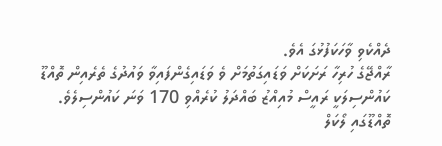ދެއްކެވި ވާހަކަފުޅުގަ އެވެ.
ރާއްޖޭގެ ހުރިހާ ރަށަކަށް ވަޑައިގަތުމަށް ވެ ވަޑައިގެންފައިވާ ވައުދުގެ ތެރެއިން ތޮއްޑޫ ކައުންސިލަކީ ރައީސް މުއިއްޒު ބައްދަލު ކުރެއްވި 170 ވަނަ ކައުންސިލެވެ.
ތޮއްޑޫގައި ލޯކަލް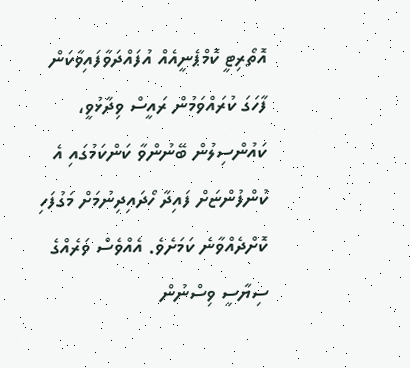އޮތޯރިޓީ ކޮމްޕެނީއެއް އުފައްދަވާފައިވާކަން ފާހަގަ ކުރައްވަމުން ރައީސް ވިދާޅުވީ، ކައުންސިލުން ބޭނުންވާ ކަންކަމުގައި އެ ކުންފުންޏަށް ފައިދާ ހޯދައިދިނުމަށް މަގުފަހި ކޮށްދެއްވާނެ ކަމަށެވެ. އެއްވެސް ވަރެއްގެ ސިޔާސީ ވިސްނުން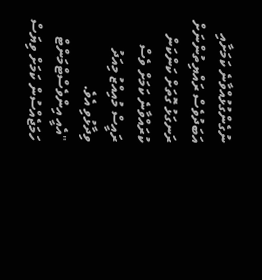ނުގެންގުޅުއްވާނެ ކަމަށާއި އަބަދުވެސް ރައްޔިތުންނަށް ރަނގަޅު ގޮތަށް ކަންކަން ކުރައްވާނެ ކަމަށް ވެސް ރައީސް މުއިއްޒު މިއަދު ވިދާޅުވި އެވެ.
"އެއީ އިންވެސްޓްމަންޓް ހަމަޖެއްސުން ކަމަށް ވިޔަސް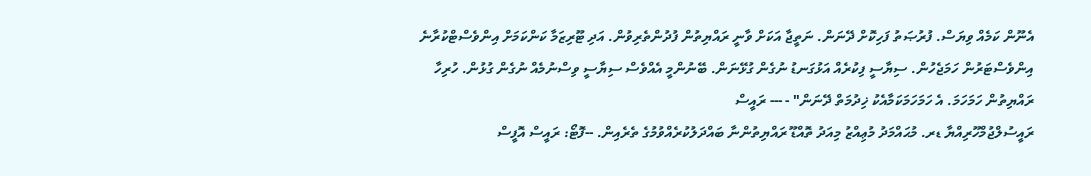އެނޫން ކަމެއް ވިޔަސް. ފުރުޞަތު ފަހިކޮށް ދޭނަން. ނަތީޖާ އަކަށް ވާނީ ރައްޔިތުން ފުދުންތެރިވުން. އަދި ޓޫރިޒަމާ ކަންކަމަށް އިންވެސްޓްކުރާނެ އިންވެސްޓަރުން ހަމަޖެހުން. ސިޔާސީ ފިކުރެއް އަޅުގަނޑު ނުގެން ގުޅޭނަން. ބޭނުންމީ އެއްވެސް ސިޔާސީ ވިސްނުމެއް ނުގެން ގުޅުން. ހުރިހާ ރައްޔިތުން ހަމަހަމަ. އެ ހަމަހަމަކަމާއެކު ޚިދުމަތް ދޭނަން" - --- ރައީސް
ރައީސުލްޖުމްހޫރިއްޔާ ޑރ. މުޙައްމަދު މުޢިއްޒު މިއަދު ތޮއްޑޫ ރައްޔިތުންނާ ބައްދަލުކުރެއްވުމުގެ ތެރެއިން. --ފޮޓޯ: ރައީސް އޮފީސް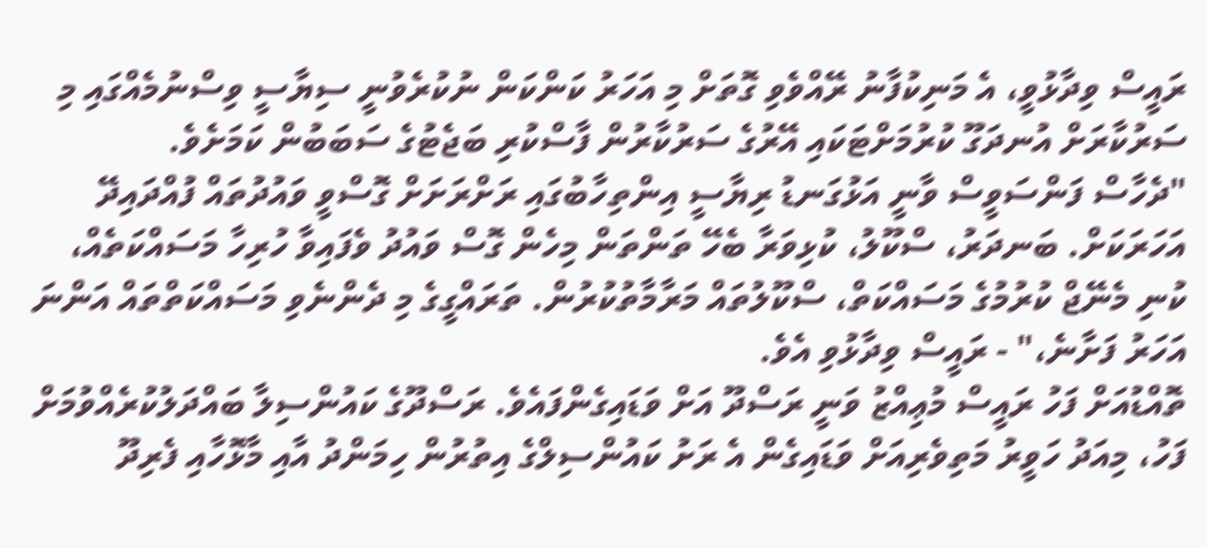ރައީސް ވިދާޅުވީ، އެ މަނިކުފާނު ރޭއްވެވި ގޮތަށް މި އަހަރު ކަންކަން ނުކުރެވުނީ ސިޔާސީ ވިސްނުމެއްގައި މި ސަރުކާރަށް އުނދަގޫ ކުރުމަށްޓަކައި އޭރުގެ ސަރުކާރުން ފާސްކުރި ބަޖެޓުގެ ސަބަބުން ކަމަށެވެ.
"ދެހާސް ފަންސަވީސް ވާނީ އަޅުގަނޑު ރިޔާސީ އިންތިހާބުގައި ރަށްރަށަށް ގޮސްވީ ވައުދުތައް ފުއްދައިދޭ އަހަރަކަށް. ބަނދަރު، ސްކޫލު، ކުޅިވަރާ ބެހޭ ތަންތަން މިހެން ގޮސް ވައުދު ވެފައިވާ ހުރިހާ މަސައްކަތެއް، ކުނި މެނޭޖް ކުރުމުގެ މަސައްކަތް، ސްކޫލުތައް މަރާމާތުކުރުން. ތަރައްގީގެ މި ދެންނެވި މަސައްކަތްތައް އަންނަ އަހަރު ފަށާނެ،" - ރައީސް ވިދާޅުވި އެވެ.
ތޮއްޑުއަށް ފަހު ރައީސް މުޢިއްޒު ވަނީ ރަސްދޫ އަށް ވަޑައިގެންފައެވެ. ރަސްދޫގެ ކައުންސިލާ ބައްދަލުކުރެއްވުމަށް ފަހު، މިއަދު ހަވީރު މަތިވެރިއަށް ވަޑައިގެން އެ ރަށު ކައުންސިލްގެ އިތުރުން ހިމަންދު އާއި މާޅޮހާއި ފެރިދޫ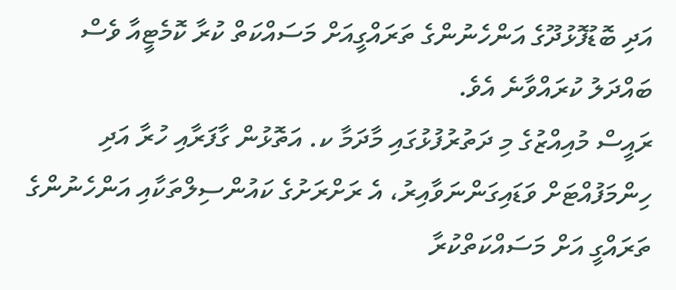އަދި ބޮޑުފޮޅުދޫގެ އަންހެނުންގެ ތަރައްގީއަށް މަސައްކަތް ކުރާ ކޮމެޓީއާ ވެސް ބައްދަލު ކުރައްވާނެ އެވެ.
ރައީސް މުއިއްޒުގެ މި ދަތުރުފުޅުގައި މާދަމާ ކ. އަތޮޅުން ގާފަރާއި ހުރާ އަދި ހިންމަފުއްޓަށް ވަޑައިގަންނަވާއިރު، އެ ރަށްރަށުގެ ކައުންސިލްތަކާއި އަންހެނުންގެ ތަރައްގީ އަށް މަސައްކަތްކުރާ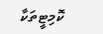ކޮމިޓީތަކާ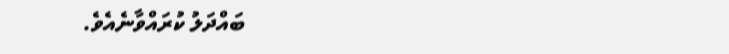ބައްދަލު ކުރައްވާނެއެވެ.